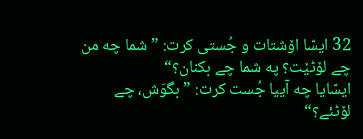32 ایسّا اۆشتات و جُستی کرت: ”شما چه من چے لۆٹێت؟ په شما چے بکنان؟“
ایسّایا چه آییا جُست کرت: ”بگوَش، چے لۆٹئے؟“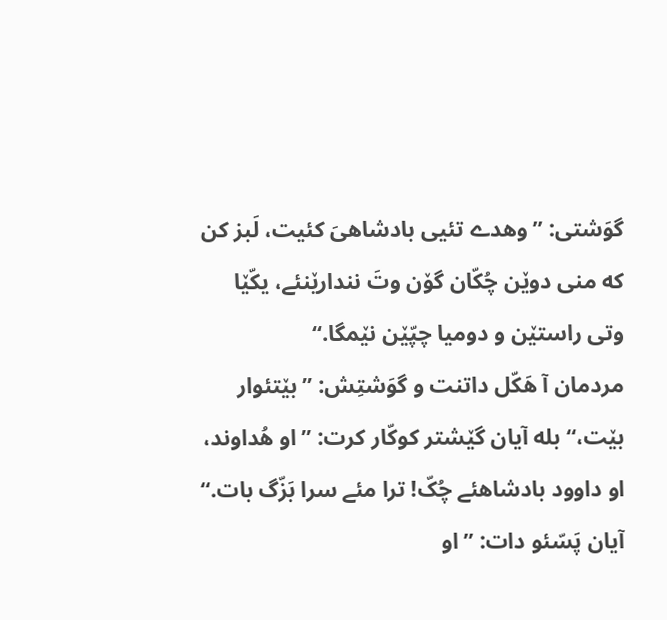گوَشتی: ”وهدے تئیی بادشاهیَ کئیت، لَبز کن که منی دوێن چُکّان گۆن وتَ نندارێنئے، یکّێا وتی راستێن و دومیا چپّێن نێمگا.“
مردمان آ هَکّل داتنت و گوَشتِش: ”بێتئوار بێت،“ بله آیان گێشتر کوکّار کرت: ”او هُداوند، او داوود بادشاهئے چُکّ! ترا مئے سرا بَزّگ بات.“
آیان پَسّئو دات: ”او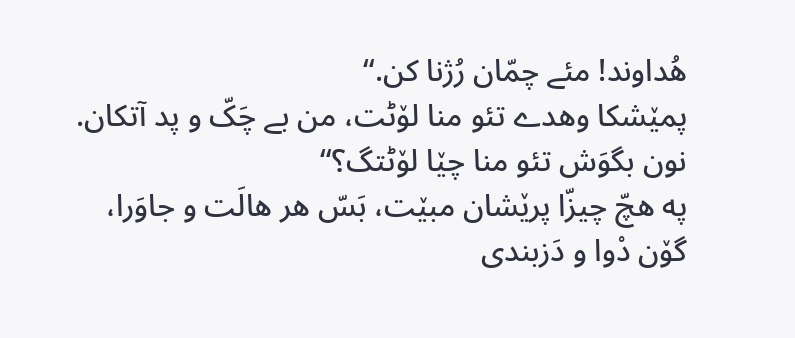هُداوند! مئے چمّان رُژنا کن.“
پمێشکا وهدے تئو منا لۆٹت، من بے چَکّ و پد آتکان. نون بگوَش تئو منا چێا لۆٹتگ؟“
په هچّ چیزّا پرێشان مبێت، بَسّ هر هالَت و جاوَرا، گۆن دْوا و دَزبندی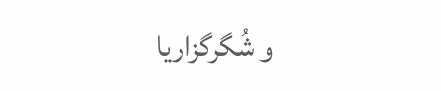و شُگرگزاریا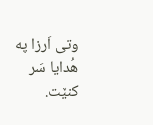وتی اَرزا په هُدایا سَر کنێت.